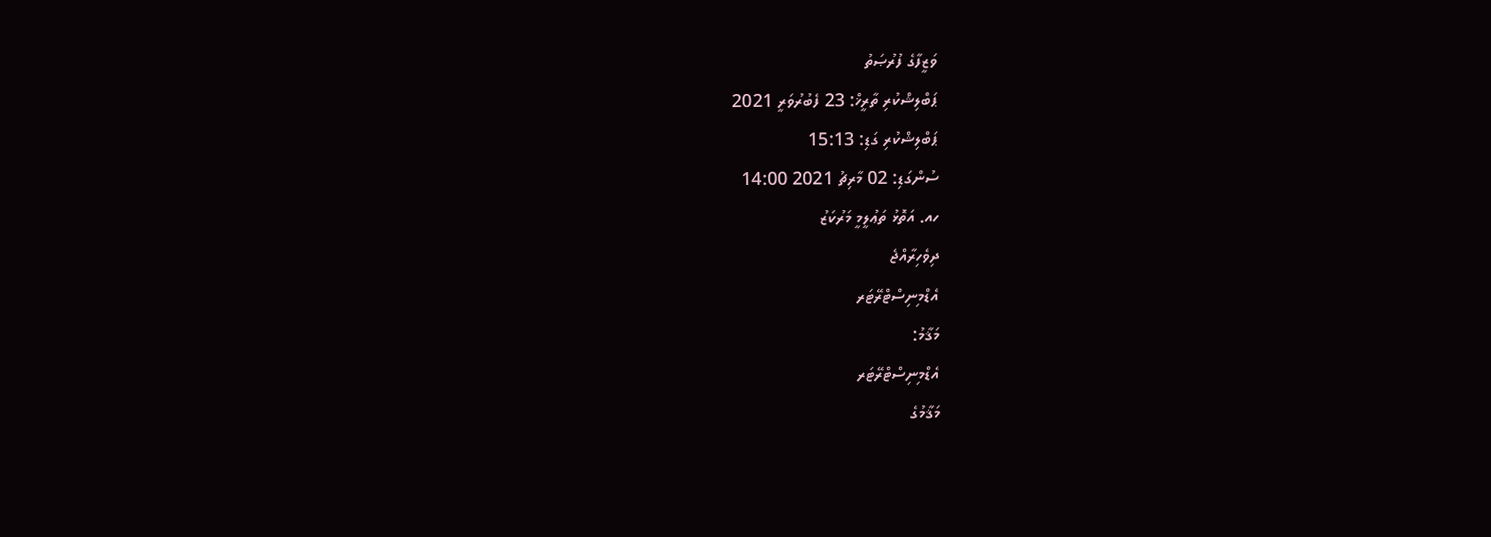ވަޒީފާގެ ފުރުޞަތު
ޕަބްލިޝްކުރި ތާރީޚް: 23 ފެބުރުވަރީ 2021
ޕަބްލިޝްކުރި ގަޑި: 15:13
ސުންގަޑި: 02 މާރިޗު 2021 14:00
ހއ. އަތޮޅު ތަޢުލީމީ މަރުކަޒު
ދިވެހިރާއްޖެ
އެޑްމިނިސްޓްރޭޓަރ
މަޤާމު:
އެޑްމިނިސްޓްރޭޓަރ
މަޤާމުގެ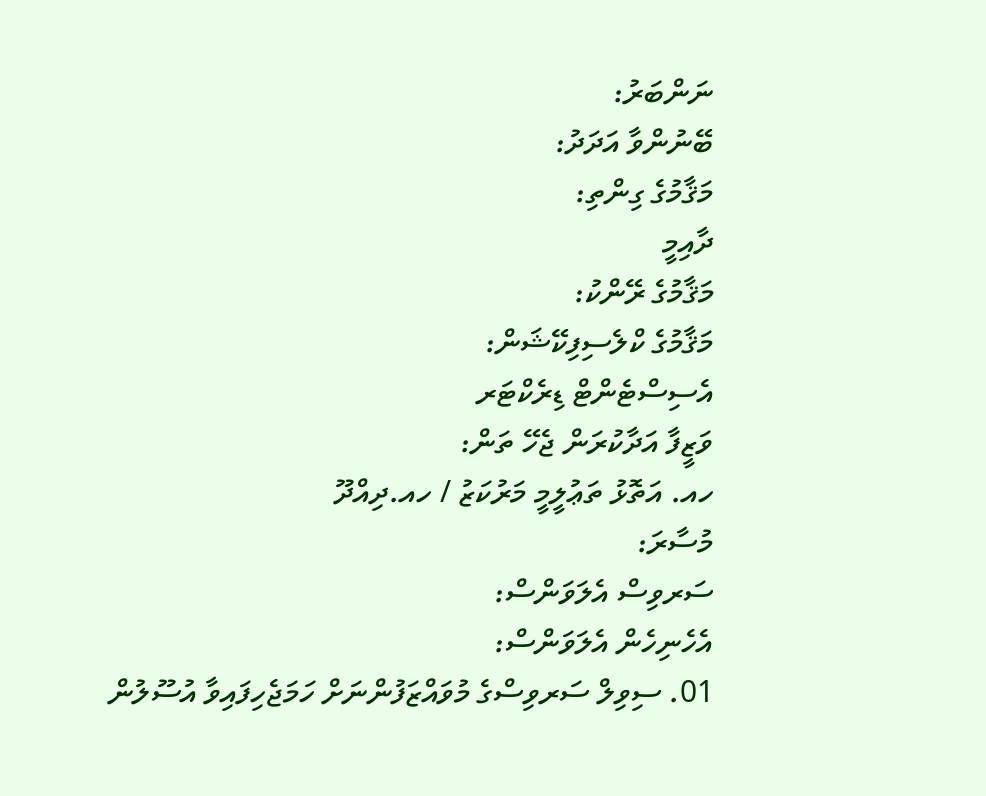ނަންބަރު:
ބޭނުންވާ އަދަދު:
މަޤާމުގެ ގިންތި:
ދާއިމީ
މަޤާމުގެ ރޭންކު:
މަޤާމުގެ ކްލެސިފިކޭޝަން:
އެސިސްޓެންޓް ޑިރެކްޓަރ
ވަޒީފާ އަދާކުރަން ޖެހޭ ތަން:
ހއ. އަތޮޅު ތަޢުލީމީ މަރުކަޒު / ހއ.ދިއްދޫ
މުސާރަ:
ސަރވިސް އެލަވަންސް:
އެހެނިހެން އެލަވަންސް:
01. ސިވިލް ސަރވިސްގެ މުވައްޒަފުންނަށް ހަމަޖެހިފައިވާ އުސޫލުން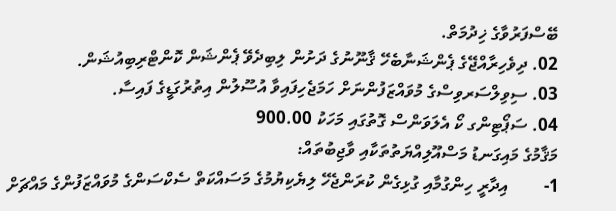ބޭސްފަރުވާގެ ޚިދުމަތް.
02. ދިވެހިރާއްޖޭގެ ޕެންޝަނާބެހޭ ޤާނޫނުގެ ދަށުން ލިބިދެވޭ ޕެންޝަން ކޮންޓްރިބިއުޝަން.
03. ސިވިލްސަރވިސްގެ މުވައްޒަފުންނަށް ހަމަޖެހިފައިވާ އުސޫލުން އިތުރުގަޑީގެ ފައިސާ.
04. ސަޕޯޓިންގ ކޯ އެލަވަންސް ގޮތުގައި މަހަކު 900.00
މަޤާމުގެ މައިގަނޑު މަސްއޫލިއްޔަތުތަކާއި ވާޖިބުތައް:
1-        އިދާރީ ހިންގުމާއި ގުޅިގެން ކުރަންޖެހޭ ލިޔެކިޔުމުގެ މަސައްކަތް ސެކްސަންގެ މުވައްޒަފުންގެ މައްޗަށް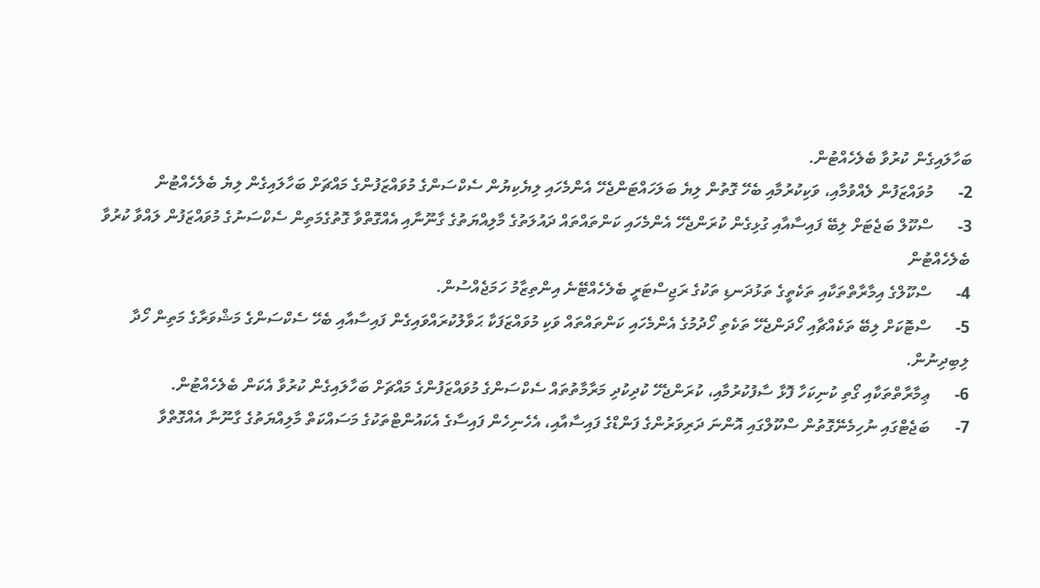ބަހާލައިގެން ކުރުވާ ބެލެހެއްޓުން.
2-      މުވައްޒަފުން ލެއްވުމާއި، ވަކިކުރުމާއި ބެހޭ ގޮތުން ލިޔެ ބަލަހައްޓަންޖެހޭ އެންމެހައި ލިޔެކިޔުން ސެކްސަންގެ މުވައްޒަފުންގެ މައްޗަށް ބަހާލައިގެން ލިޔެ ބެލެހެއްޓުން
3-      ސްކޫލް ބަޖެޓަށް ލިބޭ ފައިސާއާއި ގުޅިގެން ކުރަންޖެހޭ އެންމެހައި ކަންތައްތައް ދައުލަތުގެ މާލިއްޔަތުގެ ގާނޫނާއި އެއްގޮތްވާ ގޮތުގެމަތިން ސެކްސަނުގެ މުވައްޒަފުން ލައްވާ ކުރުވާ ބެލެހެއްޓުން
4-      ސްކޫލްގެ އިމާރާތްތަކާއި ތަކެތީގެ ތަޅުދަނޑި ތަކުގެ ރަޖިސްޓަރީ ބެލެހެއްޓޭނެ އިންތިޒާމު ހަމަޖެއްސުން.
5-      ސްޓޮކަށް ލިބޭ ތަކެއްޗާއި ހޯދަންޖެހޭ ތަކެތި ހޯދުމުގެ އެންމެހައި ކަންތައްތައް ވަކި މުވައްޒަފަކާ ޙަވާލުކުރައްވައިގެން ފައިސާއާއި ބެހޭ ސެކްސަންގެ މަޝްވަރާގެ މަތިން ހޯދާ ލިބިދިނުން.
6-      ޢިމާރާތްތަކާއި ގޯތި ކުނިކަހާ ފޮޅާ ސާފުކުރުމާއި، ކުރަންޖެހޭ ކުދިކުދި މަރާމާތުތައް ސެކްސަންގެ މުވައްޒަފުންގެ މައްޗަށް ބަހާލައިގެން ކުރުވާ އެކަން ބެލެހެއްޓުން.
7-      ބަޖެޓްގައި ނުހިމެނޭގޮތުން ސްކޫލްގައި އޮންނަ ދަރިވަރުންގެ ފަންޑްގެ ފައިސާއާއި، އެހެނިހެން ފައިސާގެ އެކައުންޓްތަކުގެ މަސައްކަތް މާލިއްޔަތުގެ ގާނޫނާ އެއްގޮތްވާ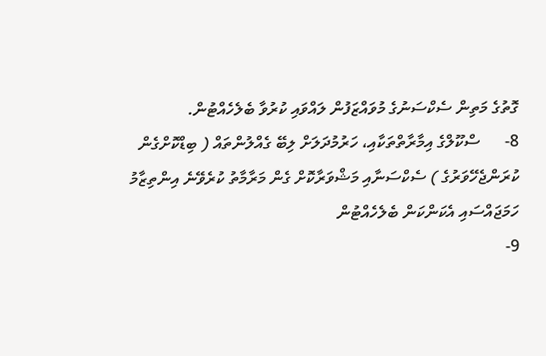ގޮތުގެ މަތިން ސެކްސަނުގެ މުވައްޒަފުން ލައްވައި ކުރުވާ ބެލެހެއްޓުން.
8-      ސްކޫލްގެ އިމާރާތްތަކާއި، ހަރުމުދަލަށް ލިބޭ ގެއްލުންތައް ( ބިޑްކޮށްގެން ކުރަންޖެހޭވަރުގެ ) ސެކްސަނާއި މަޝްވަރާކޮށް ގެން މަރާމާތު ކުރެވޭނެ އިންތިޒާމު ހަމަޖައްސައި އެކަންކަން ބެލެހެއްޓުން
9-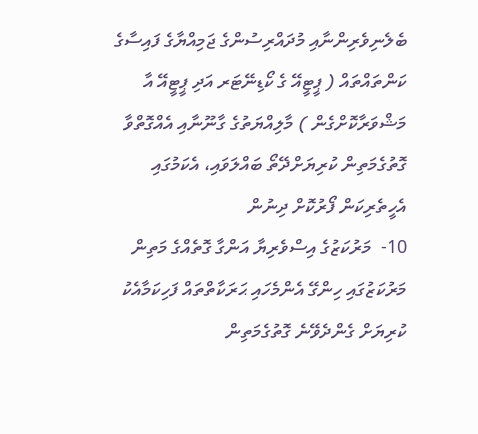ބެލެނިވެރިންނާއި މުދައްރިސުންގެ ޖަމިއްޔާގެ ފައިސާގެ ކަންތައްތައް ( ޕީޓީއޭ ގެ ކޯޑިނޭޓަރ އަދި ޕީޓީއޭ އާ މަޝްވަރާކޮށްގެން ) މާލިއްޔަތުގެ ގާނޫނާއި އެއްގޮތްވާ ގޮތުގެމަތިން ކުރިޔަށްދޭތޯ ބައްލަވައި، އެކަމުގައި އެހީތެރިކަން ފޯރުކޮށް ދިނުން
10-  މަރުކަޒުގެ އިސްވެރިޔާ އަންގާ ގޮތެއްގެ މަތިން މަރުކަޒުގައި ހިންގޭ އެންމެހައި ޙަރަކާތްތައް ފަހިކަމާއެކު ކުރިޔަށް ގެންދެވޭނެ ގޮތުގެމަތިން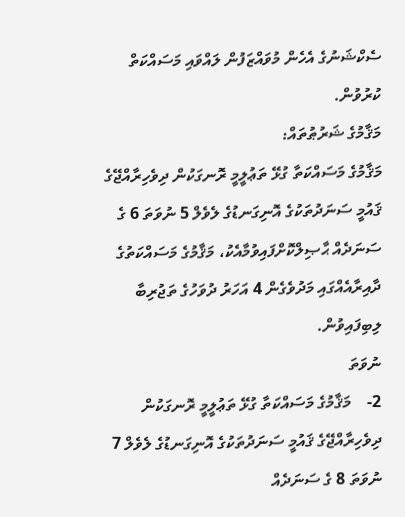ސެކްޝަނުގެ އެހެން މުވައްޒަފުން ލައްވައި މަސައްކަތް ކުރުވުން.
މަޤާމުގެ ޝަރުޠުތައް:
މަޤާމުގެ މަސައްކަތާ ގުޅޭ ތަޢުލީމީ ރޮނގަކުން ދިވެހިރާއްޖޭގެ ޤައުމީ ސަނަދުތަކުގެ އޮނިގަނޑުގެ ލެވެލް 5 ނުވަތަ 6 ގެ ސަނަދެއް ޙާޞިލްކޮށްފައިވުމާއެކު، މަޤާމުގެ މަސައްކަތުގެ ދާއިރާއެއްގައި މަދުވެގެން 4 އަހަރު ދުވަހުގެ ތަޖުރިބާ ލިބިފައިވުން.
ނުވަތަ
2-    މަޤާމުގެ މަސައްކަތާ ގުޅޭ ތަޢުލީމީ ރޮނގަކުން ދިވެހިރާއްޖޭގެ ޤައުމީ ސަނަދުތަކުގެ އޮނިގަނޑުގެ ލެވެލް 7 ނުވަތަ 8 ގެ ސަނަދެއް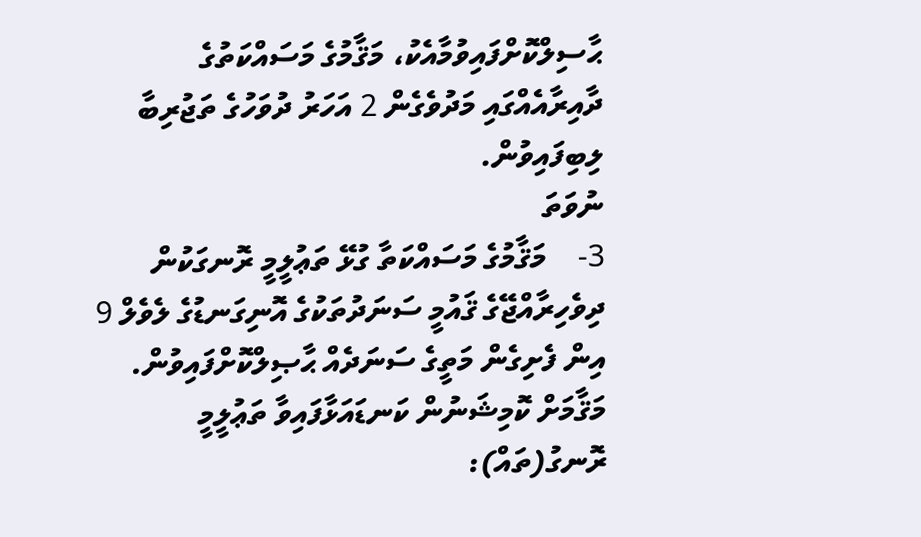ޙާސިލްކޮށްފައިވުމާއެކު، މަޤާމުގެ މަސައްކަތުގެ ދާއިރާއެއްގައި މަދުވެގެން 2 އަހަރު ދުވަހުގެ ތަޖުރިބާ ލިބިފައިވުން.
ނުވަތަ
3-    މަޤާމުގެ މަސައްކަތާ ގުޅޭ ތަޢުލީމީ ރޮނގަކުން ދިވެހިރާއްޖޭގެ ޤައުމީ ސަނަދުތަކުގެ އޮނިގަނޑުގެ ލެވެލް 9 އިން ފެށިގެން މަތީގެ ސަނަދެއް ޙާޞިލްކޮށްފައިވުން.
މަޤާމަށް ކޮމިޝަނުން ކަނޑައަޅާފައިވާ ތަޢުލީމީ ރޮނގު(ތައް):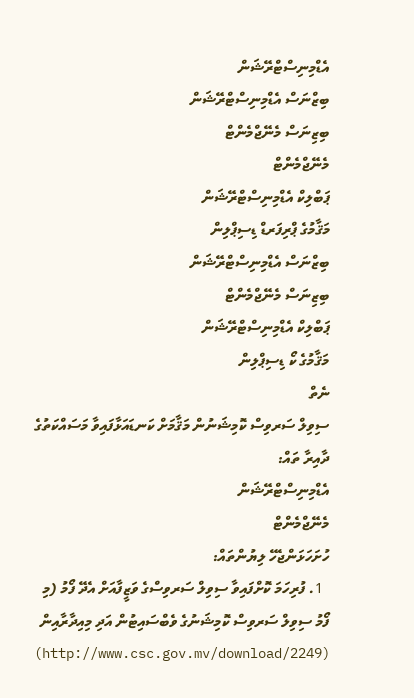އެޑްމިނިސްޓްރޭޝަން
ބިޒްނަސް އެޑްމިނިސްޓްރޭޝަން
ބިޒިނަސް މެނޭޖްމެންޓް
މެނޭޖްމެންޓް
ޕަބްލިކް އެޑްމިނިސްޓްރޭޝަން
މަޤާމުގެ ޕްރިފަރޑް ޑިސިޕްލިން
ބިޒްނަސް އެޑްމިނިސްޓްރޭޝަން
ބިޒިނަސް މެނޭޖްމެންޓް
ޕަބްލިކް އެޑްމިނިސްޓްރޭޝަން
މަޤާމުގެ ކޯ ޑިސިޕްލިން
ނެތް
ސިވިލް ސަރވިސް ކޮމިޝަނުން މަޤާމަށް ކަނޑައަޅާފައިވާ މަސައްކަތުގެ ދާއިރާ ތައް:
އެޑްމިނިސްޓްރޭޝަން
މެނޭޖްމެންޓް
ހުށަހަޅަންޖެހޭ ލިޔުންތައް:
  1. ފުރިހަމަ ކޮށްފައިވާ ސިވިލް ސަރވިސްގެ ވަޒީފާއަށް އެދޭ ފޯމު (މި ފޯމު ސިވިލް ސަރވިސް ކޮމިޝަނުގެ ވެބްސައިޓުން އަދި މިއިދާރާއިން (http://www.csc.gov.mv/download/2249)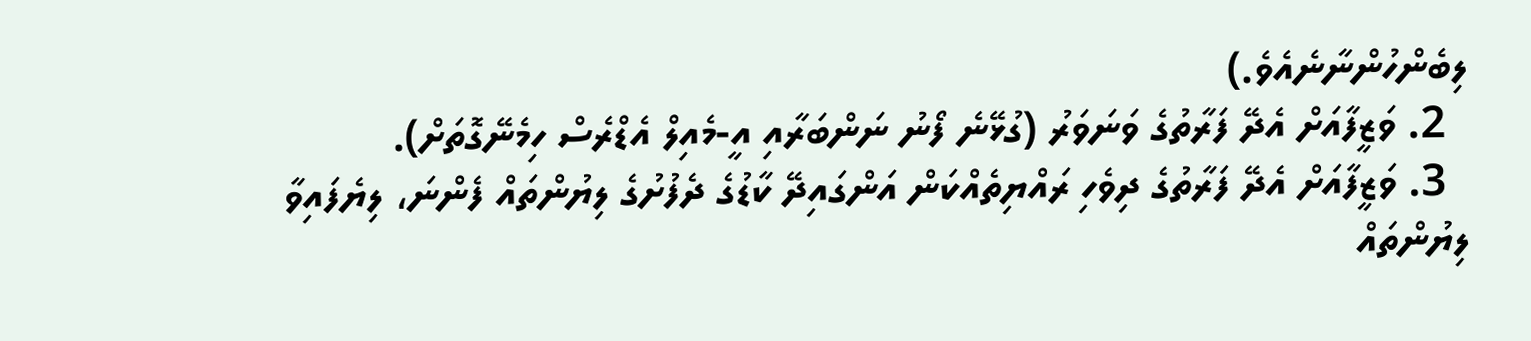ލިބެންހުންނާނެއެވެ.)
  2. ވަޒީފާއަށް އެދޭ ފަރާތުގެ ވަނަވަރު (ގުޅޭނެ ފޯނު ނަންބަރާއި އީ-މެއިލް އެޑްރެސް ހިމެނޭގޮތަށް).
  3. ވަޒީފާއަށް އެދޭ ފަރާތުގެ ދިވެހި ރައްޔިތެއްކަން އަންގައިދޭ ކާޑުގެ ދެފުށުގެ ލިޔުންތައް ފެންނަ، ލިޔެފައިވާ ލިޔުންތައް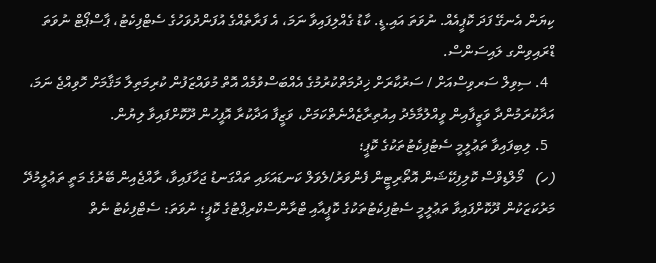ކިޔަން އެނގޭ ފަދަ ކޮޕީއެއް. ނުވަތަ އައި.ޑީ. ކާޑު ގެއްލިފައިވާ ނަމަ، އެ ފަރާތެއްގެ އުފަންދުވަހުގެ ސެޓްފިކެޓު، ޕާސްޕޯޓް ނުވަތަ ޑްރައިވިންގ ލައިސަންސް.
  4. ސިވިލް ސަރވިސްއަށް / ސަރުކާރަށް ޚިދުމަތްކުރުމުގެ އެއްބަސްވުމެއް އޮތް މުވައްޒަފުން ކުރިމަތިލާ މަޤާމަށް ހޮވިއްޖެ ނަމަ، އަދާކުރަމުންދާ ވަޒީފާއިން ވީއްލުމާމެދު އިއުތިރާޒެއްނެތްކަމަށް، ވަޒީފާ އަދާކުރާ އޮފީހުން ދޫކޮށްފައިވާ ލިޔުން.
  5. ލިބިފައިވާ ތަޢުލީމީ ސެޓުފިކެޓުތަކުގެ ކޮޕީ؛
(ހ)   މޯލްޑިވްސް ކޮލިފިކޭޝަން އޮތޯރިޓީން ފެންވަރު/ލެވަލް ކަނޑައަޅައި ތައްގަނޑު ޖަހާފައިވާ، ރާއްޖެއިން ބޭރުގެ މަތީ ތަޢުލީމުދޭ މަރުކަޒަކުން ދޫކޮށްފައިވާ ތަޢުލީމީ ސެޓުފިކެޓުތަކުގެ ކޮޕީއާއި ޓްރާންސްކްރިޕްޓުގެ ކޮޕީ؛ ނުވަތަ: ސެޓްފިކެޓު ނެތް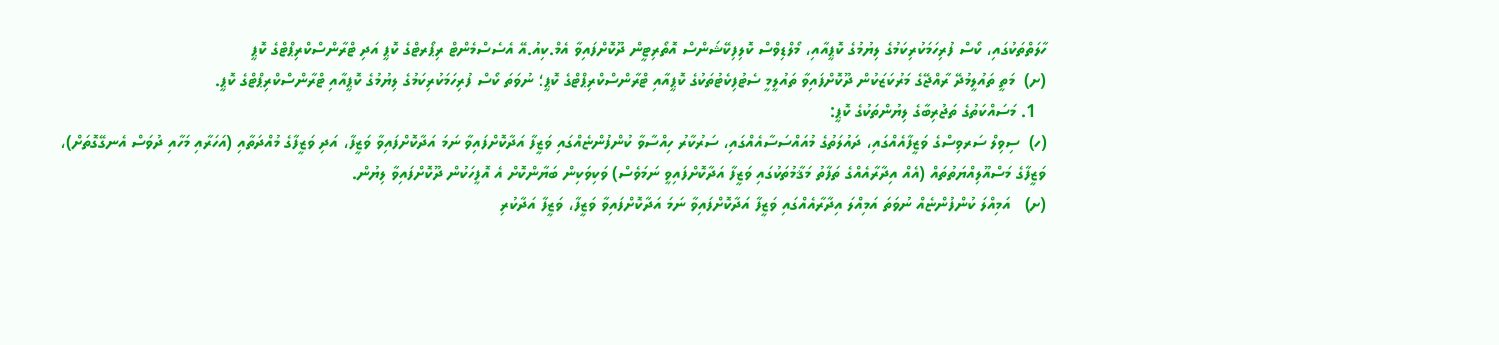ހާލަތްތަކުގައި، ކޯސް ފުރިހަމަކުރިކަމުގެ ލިޔުމުގެ ކޮޕީއާއި، މޯލްޑިވްސް ކޮލިފިކޭޝަންސް އޮތޯރިޓީން ދޫކޮށްފައިވާ އެމް.ކިއު.އޭ އެސެސްމެންޓް ރިޕޯރޓްގެ ކޮޕީ އަދި ޓްރާންސްކްރިޕްޓްގެ ކޮޕީ
(ށ)  މަތީ ތައުލީމުދޭ ރާއްޖޭގެ މަރުކަޒަކުން ދޫކޮށްފައިވާ ތައުލީމީ ސެޓުފިކެޓުތަކުގެ ކޮޕީއާއި ޓްރާންސްކްރިޕްޓްގެ ކޮޕީ؛ ނުވަތަ ކޯސް ފުރިހަމަކުރިކަމުގެ ލިޔުމުގެ ކޮޕީއާއި ޓްރާންސްކްރިޕްޓްގެ ކޮޕީ.
  1. މަސައްކަތުގެ ތަޖުރިބާގެ ލިޔުންތަކުގެ ކޮޕީ:
(ހ)  ސިވިލް ސަރވިސްގެ ވަޒީފާއެއްގައި، ދައުލަތުގެ މުއައްސަސާއެއްގައި، ސަރުކާރު ހިއްސާވާ ކުންފުންޏެއްގައި ވަޒީފާ އަދާކޮށްފައިވާ ނަމަ އަދާކޮށްފައިވާ ވަޒީފާ، އަދި ވަޒީފާގެ މުއްދަތާއި (އަހަރާއި މަހާއި ދުވަސް އެނގޭގޮތަށް)، ވަޒީފާގެ މަސްއޫލިއްޔަތުތައް (އެއް އިދާރާއެއްގެ ތަފާތު މަޤާމުތަކުގައި ވަޒީފާ އަދާކޮށްފައިވީ ނަމަވެސް) ވަކިވަކިން ބަޔާންކޮށް އެ އޮފީހަކުން ދޫކޮށްފައިވާ ލިޔުން.
(ށ)   އަމިއްލަ ކުންފުންޏެއް ނުވަތަ އަމިއްލަ އިދާރާއެއްގައި ވަޒީފާ އަދާކޮށްފައިވާ ނަމަ އަދާކޮށްފައިވާ ވަޒީފާ، ވަޒީފާ އަދާކުރި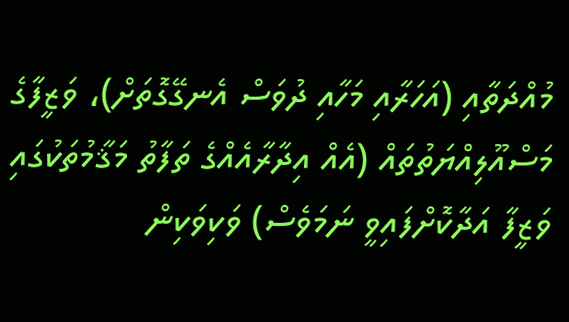މުއްދަތާއި (އަހަރާއި މަހާއި ދުވަސް އެނގޭގޮތަށް)، ވަޒީފާގެ މަސްއޫލިއްޔަތުތައް (އެއް އިދާރާއެއްގެ ތަފާތު މަޤާމުތަކުގައި ވަޒީފާ އަދާކޮށްފައިވީ ނަމަވެސް) ވަކިވަކިން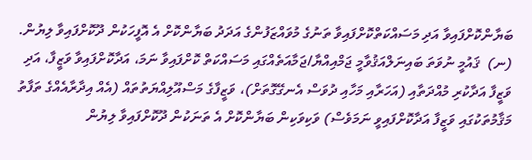ބަޔާންކޮށްފައިވާ އަދި މަސައްކަތްކޮށްފައިވާ ތަނުގެ މުވައްޒަފުންގެ އަދަދު ބަޔާންކޮށް އެ އޮފީހަކުން ދޫކޮށްފައިވާ ލިޔުން.
(ނ)  ޤައުމީ ނުވަތަ ބައިނަލްއަޤުވާމީ ޖަމްއިއްޔާ/ޖަމާއަތެއްގައި މަސައްކަތް ކޮށްފައިވާ ނަމަ، އަދާކޮށްފައިވާ ވަޒީފާ، އަދި ވަޒީފާ އަދާކުރި މުއްދަތާއި (އަހަރާއި މަހާއި ދުވަސް އެނގޭގޮތަށް)، ވަޒީފާގެ މަސްއޫލިއްޔަތުތައް (އެއް އިދާރާއެއްގެ ތަފާތު މަޤާމުތަކުގައި ވަޒީފާ އަދާކޮށްފައިވީ ނަމަވެސް) ވަކިވަކިން ބަޔާންކޮށް އެ ތަނަކުން ދޫކޮށްފައިވާ ލިޔުން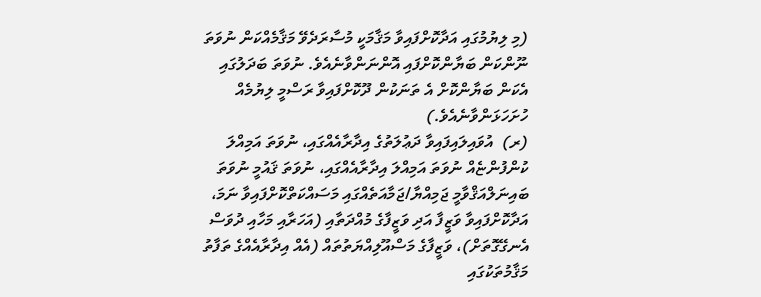(މި ލިޔުމުގައި އަދާކޮށްފައިވާ މަޤާމަކީ މުސާރަދެވޭ މަޤާމެއްކަން ނުވަތަ ނޫންކަން ބަޔާންކޮށްފައި އޮންނަންވާނެއެވެ. ނުވަތަ ބަދަލުގައި އެކަން ބަޔާންކޮށް އެ ތަނަކުން ދޫކޮށްފައިވާ ރަސްމީ ލިޔުމެއް ހުށަހަޅަންވާނެއެވެ.)
(ރ)  އުވައިލައިފައިވާ ދަޢުލަތުގެ އިދާރާއެއްގައި، ނުވަތަ އަމިއްލަ ކުންފުންޏެއް ނުވަތަ އަމިއްލަ އިދާރާއެއްގައި، ނުވަތަ ޤައުމީ ނުވަތަ ބައިނަލްއަޤްވާމީ ޖަމިއްޔާ/ޖަމާއަތެއްގައި މަސައްކަތްކޮށްފައިވާ ނަމަ،  އަދާކޮށްފައިވާ ވަޒީފާ އަދި ވަޒީފާގެ މުއްދަތާއި (އަހަރާއި މަހާއި ދުވަސް އެނގޭގޮތަށް)، ވަޒީފާގެ މަސްއޫލިއްޔަތުތައް (އެއް އިދާރާއެއްގެ ތަފާތު މަޤާމުތަކުގައި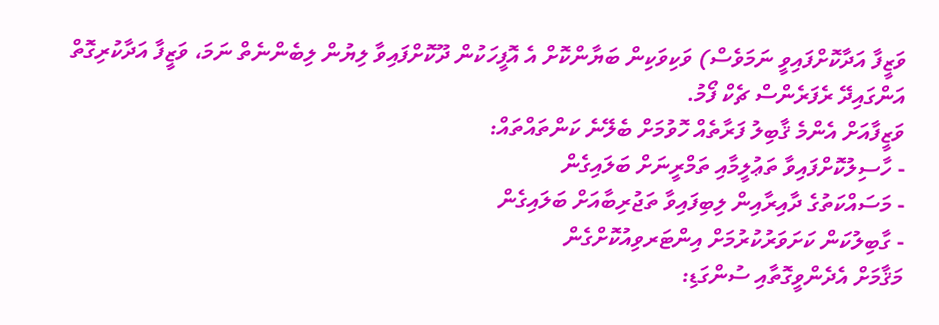ވަޒީފާ އަދާކޮށްފައިވީ ނަމަވެސް) ވަކިވަކިން ބަޔާންކޮށް އެ އޮފީހަކުން ދޫކޮށްފައިވާ ލިޔުން ލިބެންނެތް ނަމަ، ވަޒީފާ އަދާކުރިގޮތް އަންގައިދޭ ރެފަރެންސް ޗެކް ފޯމު.
ވަޒީފާއަށް އެންމެ ޤާބިލު ފަރާތެއް ހޮވުމަށް ބެލޭނެ ކަންތައްތައް:
- ހާސިލުކޮށްފައިވާ ތަޢުލީމާއި ތަމްރީނަށް ބަލައިގެން
- މަސައްކަތުގެ ދާއިރާއިން ލިބިފައިވާ ތަޖުރިބާއަށް ބަލައިގެން
- ގާބިލުކަން ކަށަވަރުކުރުމަށް އިންޓަރވިއުކޮށްގެން
މަޤާމަށް އެދެންވީގޮތާއި ސުންގަޑި: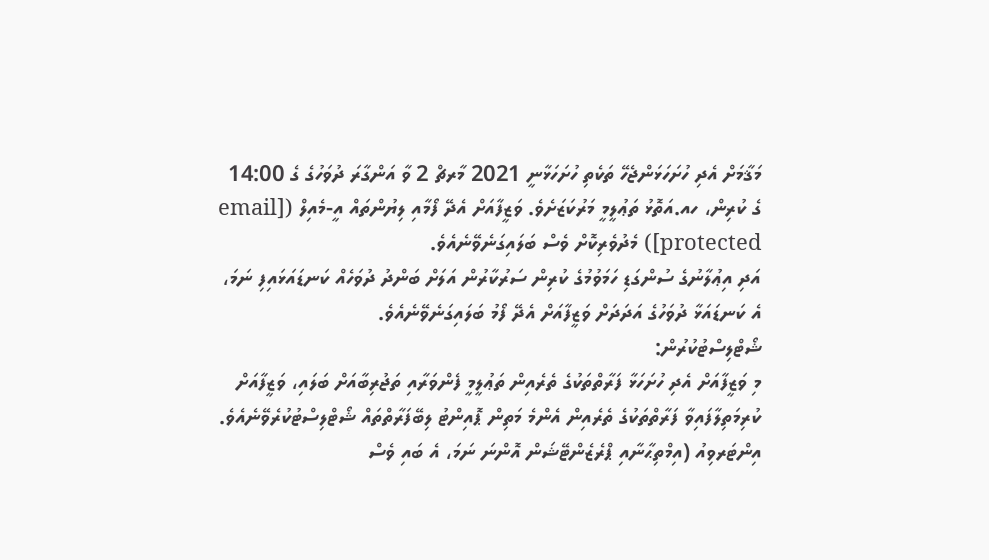މަޤާމަށް އެދި ހުށަހަޅަންޖެހޭ ތަކެތި ހުށަހަޅާނީ 2021 މާރޗް 2 ވާ އަންގާރަ ދުވަހުގެ ގެ 14:00 ގެ ކުރިން، ހއ.އަތޮޅު ތަޢުލީމީ މަރުކަޒަށެވެ. ވަޒީފާއަށް އެދޭ ފޯމާއި ލިޔުންތައް އީ-މެއިލް ([email protected]) މެދުވެރިކޮށް ވެސް ބަލައިގަނެވޭނެއެވެ.
އަދި އިޢުލާނުގެ ސުންގަޑި ހަމަވުމުގެ ކުރިން ސަރުކާރުން އަލަށް ބަންދު ދުވަހެއް ކަނޑައަޅައިފި ނަމަ، އެ ކަނޑައަޅާ ދުވަހުގެ އަދަދަށް ވަޒީފާއަށް އެދޭ ފޯމު ބަލައިގަނެވޭނެއެވެ.
ޝޯޓްލިސްޓުކުރުން:
މި ވަޒީފާއަށް އެދި ހުށަހަޅާ ފަރާތްތަކުގެ ތެރެއިން ތަޢުލީމީ ފެންވަރާއި ތަޖުރިބާއަށް ބަލައި، ވަޒީފާއަށް ކުރިމަތިލާފައިވާ ފަރާތްތަކުގެ ތެރެއިން އެންމެ މަތިން ޕޮއިންޓު ލިބޭފަރާތްތައް ޝޯޓްލިސްޓުކުރެވޭނެއެވެ.
އިންޓަރވިއު (އިމްތިޙާނާއި ޕްރެޒެންޓޭޝަން އޮންނަ ނަމަ، އެ ބައި ވެސް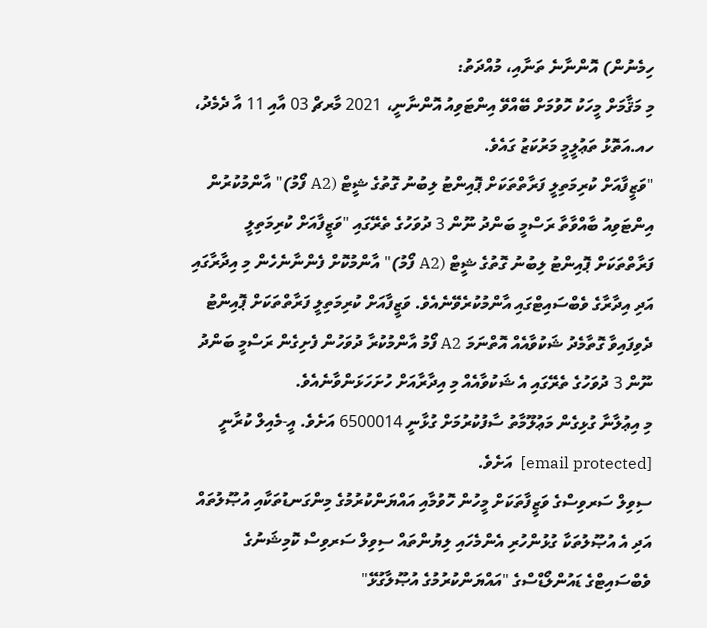ހިމެނުން) އޮންނާނެ ތަނާއި، މުއްދަތު:
މި މަޤާމަށް މީހަކު ހޮވުމަށް ބޭއްވޭ އިންޓަވިއު އޮންނާނީ، 2021 މާރޗް 03 އާއި 11 އާ ދެމެދު، ހއ.އަތޮޅު ތަޢުލީމީ މަރުކަޒު ގައެވެ.
"ވަޒީފާއަށް ކުރިމަތިލީ ފަރާތްތަކަށް ޕޮއިންޓު ލިބުނު ގޮތުގެ ޝީޓް (A2 ފޯމު)" އާންމުކުރުން
އިންޓަވިއު ބާއްވާތާ ރަސްމީ ބަންދު ނޫން 3 ދުވަހުގެ ތެރޭގައި "ވަޒީފާއަށް ކުރިމަތިލީ ފަރާތްތަކަށް ޕޮއިންޓު ލިބުނު ގޮތުގެ ޝީޓް (A2 ފޯމު)" އާންމުކޮށް ފެންނާނެހެން މި އިދާރާގައި އަދި އިދާރާގެ ވެބްސައިޓްގައި އާންމުކުރެވޭނެއެވެ. ވަޒީފާއަށް ކުރިމަތިލީ ފަރާތްތަކަށް ޕޮއިންޓު ދެވިފައިވާ ގޮތާމެދު ޝަކުވާއެއް އޮތްނަމަ A2 ފޯމު އާންމުކުރާ ދުވަހުން ފެށިގެން ރަސްމީ ބަންދު ނޫން 3 ދުވަހުގެ ތެރޭގައި އެ ޝަކުވާއެއް މި އިދާރާއަށް ހުށަހަޅަންވާނެއެވެ.
މި އިޢުލާނާ ގުޅިގެން މަޢުލޫމާތު ސާފުކުރުމަށް ގުޅާނީ 6500014 އަށެވެ. އީ-މެއިލް ކުރާނީ [email protected]  އަށެވެ.
ސިވިލް ސަރވިސްގެ ވަޒީފާތަކަށް މީހުން ހޮވުމާއި އައްޔަންކުރުމުގެ މިންގަނޑުތަކާއި އުޞޫލުތައް އަދި އެ އުޞޫލުތަކާ ގުޅުންހުރި އެންމެހައި ލިޔުންތައް ސިވިލް ސަރވިސް ކޮމިޝަނުގެ ވެބްސައިޓްގެ ޑައުންލޯޑްސްގެ "އައްޔަންކުރުމުގެ އުޞޫލާގުޅޭ"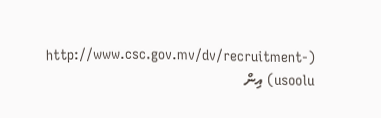(http://www.csc.gov.mv/dv/recruitment-usoolu) އިން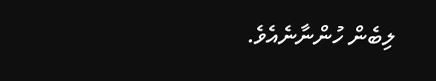ލިބެން ހުންނާނެއެވެ.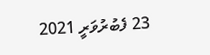23 ފެބުރުވަރީ 2021